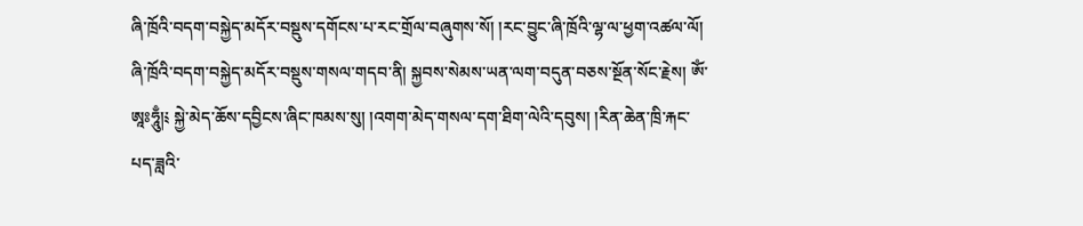ཞི་ཁྲོའི་བདག་བསྐྱེད་མདོར་བསྡུས་དགོངས་པ་རང་གྲོལ་བཞུགས་སོ། །རང་བྱུང་ཞི་ཁྲོའི་ལྷ་ལ་ཕྱག་འཚལ་ལོ། ཞི་ཁྲོའི་བདག་བསྐྱེད་མདོར་བསྡུས་གསལ་གདབ་ནི། སྐྱབས་སེམས་ཡན་ལག་བདུན་བཅས་སྔོན་སོང་རྗེས། ཨོཾ་ཨཱཿཧཱུྃ།༴ སྐྱེ་མེད་ཆོས་དབྱིངས་ཞིང་ཁམས་སུ། །འགག་མེད་གསལ་དག་ཐིག་ལེའི་དབུས། །རིན་ཆེན་ཁྲི་རྐང་པད་ཟླའི་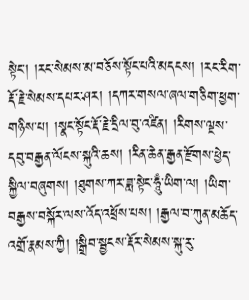སྟེང་། །རང་སེམས་མ་བཅོས་སྟོང་པའི་མདངས། །རང་རིག་རྡོ་རྗེ་སེམས་དཔར་ཤར། །དཀར་གསལ་ཞལ་གཅིག་ཕྱག་གཉིས་པ། །སྣང་སྟོང་རྡོ་རྗེ་དྲིལ་བུ་འཛིན། །རིགས་ལྔས་དབུ་བརྒྱན་ལོངས་སྐུའི་ཆས། །རིན་ཆེན་རྒྱན་རྫོགས་ཕྱེད་སྐྱིལ་བཞུགས། །ཐུགས་ཀར་ཟླ་སྟེང་ཧཱུྃ་ཡིག་ལ། །ཡིག་བརྒྱས་བསྐོར་ལས་འོད་འཕྲོས་པས། །རྒྱལ་བ་ཀུན་མཆོད་འགྲོ་རྣམས་ཀྱི། །སྒྲིབ་སྦྱངས་རྡོར་སེམས་སྐུ་རུ་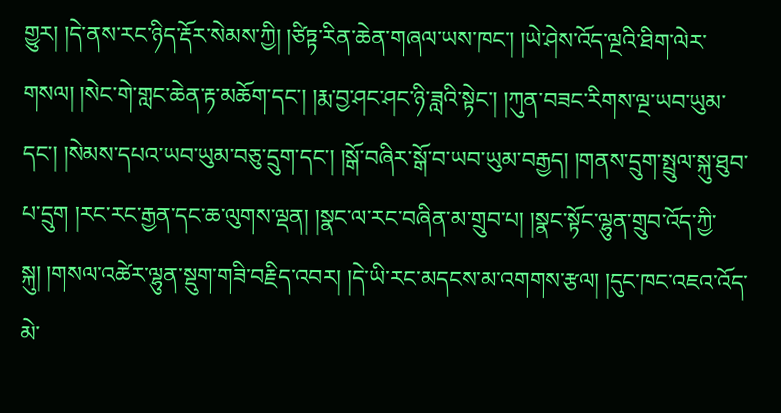གྱུར། །དེ་ནས་རང་ཉིད་རྡོར་སེམས་ཀྱི། །ཙིཏྟ་རིན་ཆེན་གཞལ་ཡས་ཁང་། །ཡེ་ཤེས་འོད་ལྔའི་ཐིག་ལེར་གསལ། །སེང་གེ་གླང་ཆེན་རྟ་མཆོག་དང་། །རྨ་བྱ་ཤང་ཤང་ཉི་ཟླའི་སྟེང་། །ཀུན་བཟང་རིགས་ལྔ་ཡབ་ཡུམ་དང་། །སེམས་དཔའ་ཡབ་ཡུམ་བཅུ་དྲུག་དང་། །སྒོ་བཞིར་སྒོ་བ་ཡབ་ཡུམ་བརྒྱད། །གནས་དྲུག་སྤྲུལ་སྐུ་ཐུབ་པ་དྲུག །རང་རང་རྒྱན་དང་ཆ་ལུགས་ལྡན། །སྣང་ལ་རང་བཞིན་མ་གྲུབ་པ། །སྣང་སྟོང་ལྷུན་གྲུབ་འོད་ཀྱི་སྐུ། །གསལ་འཚེར་ལྷུན་སྡུག་གཟི་བརྗིད་འབར། །དེ་ཡི་རང་མདངས་མ་འགགས་རྩལ། །དུང་ཁང་འཇའ་འོད་མེ་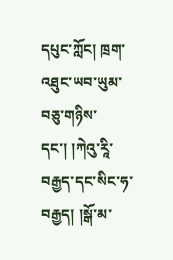དཔུང་ཀློང། ཁྲག་འཐུང་ཡབ་ཡུམ་བཅུ་གཉིས་དང་། །ཀེའུ་རཱི་བརྒྱད་དང་སིང་ཧ་བརྒྱད། །སྒོ་མ་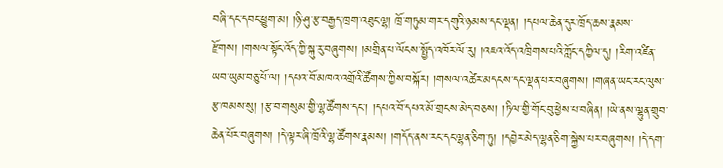བཞི་དང་དབང་ཕྱུག་མ། །ཉི་ཤུ་རྩ་བརྒྱད་ཁྲག་འཐུང་ལྷ། ཁྲོ་གཏུམ་གར་དགུའི་ཉམས་དང་ལྡན། །དཔལ་ཆེན་དུར་ཁྲོད་ཆས་རྣམས་རྫོགས། །གསལ་སྟོང་འོད་ཀྱི་སྐུ་རུ་བཞུགས། །མགྲིན་པ་ལོངས་སྤྱོད་འཁོར་ལོ་རུ། །འཇའ་འོད་འཁྲིགས་པའི་ཀློང་དཀྱིལ་དུ། །རིག་འཛིན་ཡབ་ཡུམ་བཅུ་པོ་ལ། །དཔའ་བོ་མཁའ་འགྲོའི་ཚོགས་ཀྱིས་བསྐོར། །གསལ་འཚེར་མདངས་དང་ལྡན་པར་བཞུགས། །གཞན་ཡང་རང་ལུས་རྩ་ཁམས་སུ། །རྩ་བ་གསུམ་གྱི་ལྷ་ཚོགས་དང་། །དཔའ་བོ་དཔའ་མོ་གྲངས་མེད་བཅས། །ཏིལ་གྱི་གོང་བུ་ཕྱེས་པ་བཞིན། །ཡེ་ནས་ལྷུན་གྲུབ་ཆེན་པོར་བཞུགས། །དེ་ལྟར་ཞི་ཁྲོའི་ལྷ་ཚོགས་རྣམས། །གདོད་ནས་རང་དང་ལྷན་ཅིག་ཏུ། །དབྱེར་མེད་ལྷན་ཅིག་སྐྱེས་པར་བཞུགས། །དེ་དག་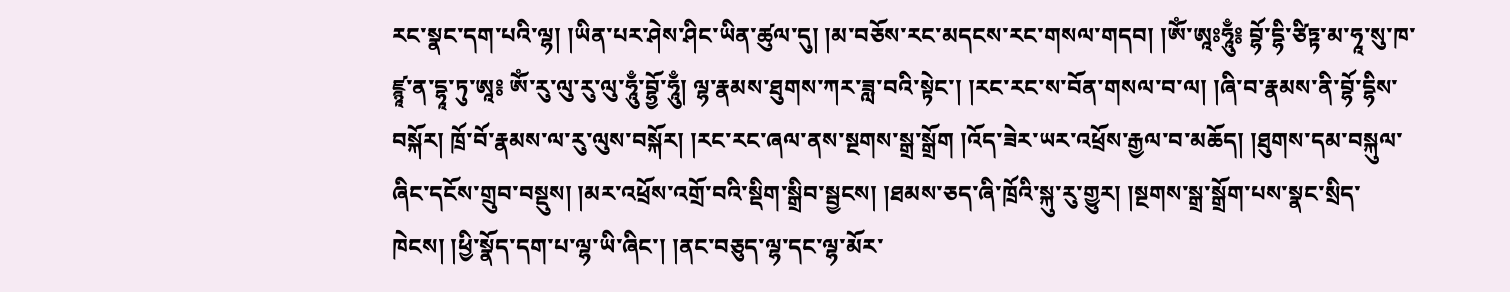རང་སྣང་དག་པའི་ལྷ། །ཡིན་པར་ཤེས་ཤིང་ཡིན་ཚུལ་དུ། །མ་བཅོས་རང་མདངས་རང་གསལ་གདབ། །ཨོཾ་ཨཱཿཧཱུྃ༔ བྷོ་དྷི་ཙིཏྟ་མ་ཧཱ་སུ་ཁ་ཛྙཱ་ན་དྷཱ་ཏུ་ཨཱ༔ ཨོཾ་རུ་ལུ་རུ་ལུ་ཧཱུྃ་བྷྱོ་ཧཱུྃ། ལྷ་རྣམས་ཐུགས་ཀར་ཟླ་བའི་སྟེང་། །རང་རང་ས་བོན་གསལ་བ་ལ། །ཞི་བ་རྣམས་ནི་བྷོ་དྷིས་བསྐོར། ཁྲོ་བོ་རྣམས་ལ་རུ་ལུས་བསྐོར། །རང་རང་ཞལ་ནས་སྔགས་སྒྲ་སྒྲོག །འོད་ཟེར་ཡར་འཕྲོས་རྒྱལ་བ་མཆོད། །ཐུགས་དམ་བསྐུལ་ཞིང་དངོས་གྲུབ་བསྡུས། །མར་འཕྲོས་འགྲོ་བའི་སྡིག་སྒྲིབ་སྦྱངས། །ཐམས་ཅད་ཞི་ཁྲོའི་སྐུ་རུ་གྱུར། །སྔགས་སྒྲ་སྒྲོག་པས་སྣང་སྲིད་ཁེངས། །ཕྱི་སྣོད་དག་པ་ལྷ་ཡི་ཞིང་། །ནང་བཅུད་ལྷ་དང་ལྷ་མོར་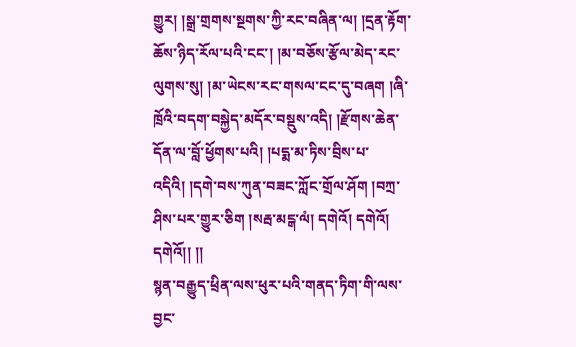གྱུར། །སྒྲ་གྲགས་སྔགས་ཀྱི་རང་བཞིན་ལ། །དྲན་རྟོག་ཆོས་ཉིད་རོལ་པའི་ངང་། །མ་བཅོས་རྩོལ་མེད་རང་ལུགས་སུ། །མ་ཡེངས་རང་གསལ་ངང་དུ་བཞག །ཞི་ཁྲོའི་བདག་བསྐྱེད་མདོར་བསྡུས་འདི། །རྫོགས་ཆེན་དོན་ལ་བློ་ཕྱོགས་པའི། །པདྨ་མ་ཏིས་བྲིས་པ་འདིའི། །དགེ་བས་ཀུན་བཟང་ཀློང་གྲོལ་ཤོག །བཀྲ་ཤིས་པར་གྱུར་ཅིག །སརྦ་མངྒ་ལཾ། དགེའོ། དགེའོ། དགེའོ།། །།
སྙན་བརྒྱུད་ཕྲིན་ལས་ཕུར་པའི་གནད་ཏིག་གི་ལས་བྱང་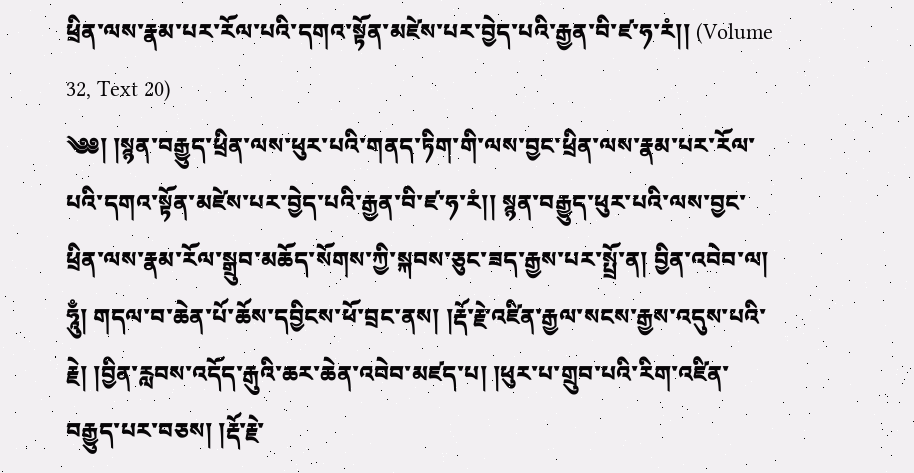ཕྲིན་ལས་རྣམ་པར་རོལ་པའི་དགའ་སྟོན་མཛེས་པར་བྱེད་པའི་རྒྱན་བི་ཛ་ཧ་རཾ།། (Volume 32, Text 20)
༄༅། །སྙན་བརྒྱུད་ཕྲིན་ལས་ཕུར་པའི་གནད་ཏིག་གི་ལས་བྱང་ཕྲིན་ལས་རྣམ་པར་རོལ་པའི་དགའ་སྟོན་མཛེས་པར་བྱེད་པའི་རྒྱན་བི་ཛ་ཧ་རཾ།། སྙན་བརྒྱུད་ཕུར་པའི་ལས་བྱང་ཕྲིན་ལས་རྣམ་རོལ་སྒྲུབ་མཆོད་སོགས་ཀྱི་སྐབས་ཅུང་ཟད་རྒྱས་པར་སྤྲོ་ན། བྱིན་འབེབ་ལ། ཧཱུྃ། གདལ་བ་ཆེན་པོ་ཆོས་དབྱིངས་ཕོ་བྲང་ནས། །རྡོ་རྗེ་འཛིན་རྒྱལ་སངས་རྒྱས་འདུས་པའི་རྗེ། །བྱིན་རླབས་འདོད་རྒུའི་ཆར་ཆེན་འབེབ་མཛད་པ། །ཕུར་པ་གྲུབ་པའི་རིག་འཛིན་བརྒྱུད་པར་བཅས། །རྡོ་རྗེ་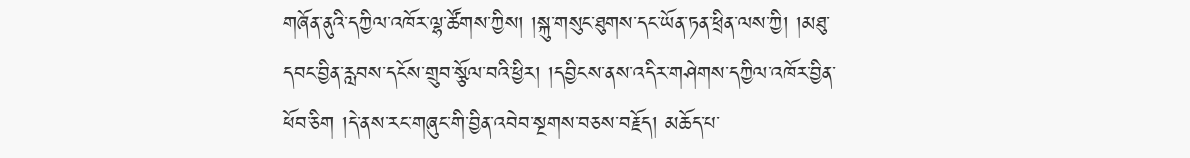གཞོན་ནུའི་དཀྱིལ་འཁོར་ལྷ་ཚོགས་ཀྱིས། །སྐུ་གསུང་ཐུགས་དང་ཡོན་ཏན་ཕྲིན་ལས་ཀྱི། །མཐུ་དབང་བྱིན་རླབས་དངོས་གྲུབ་སྩོལ་བའི་ཕྱིར། །དབྱིངས་ནས་འདིར་གཤེགས་དཀྱིལ་འཁོར་བྱིན་ཕོབ་ཅིག །དེ་ནས་རང་གཞུང་གི་བྱིན་འབེབ་སྔགས་བཅས་བརྗོད། མཆོད་པ་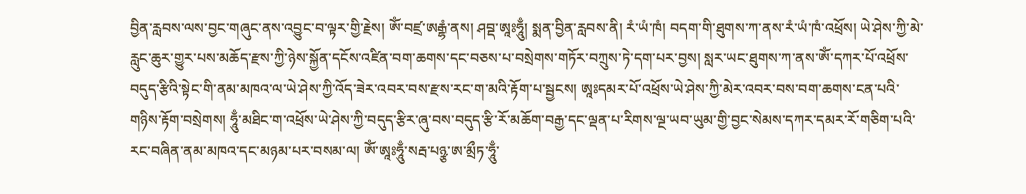བྱིན་རླབས་ལས་བྱང་གཞུང་ནས་འབྱུང་བ་ལྟར་གྱི་རྗེས། ཨོཾ་བཛྲ་ཨརྒྷཾ་ནས། ཤབྡ་ཨཱཿཧཱུྃ། སྨན་བྱིན་རླབས་ནི། རཾ་ཡཾ་ཁཾ། བདག་གི་ཐུགས་ཀ་ནས་རཾ་ཡཾ་ཁཾ་འཕྲོས། ཡེ་ཤེས་ཀྱི་མེ་རླུང་ཆུར་གྱུར་པས་མཆོད་རྫས་ཀྱི་ཉེས་སྐྱོན་དངོས་འཛིན་བག་ཆགས་དང་བཅས་པ་བསྲེགས་གཏོར་བཀྲུས་ཏེ་དག་པར་བྱས། སླར་ཡང་ཐུགས་ཀ་ནས་ཨོཾ་དཀར་པོ་འཕྲོས་བདུད་རྩིའི་སྟེང་གི་ནམ་མཁའ་ལ་ཡེ་ཤེས་ཀྱི་འོད་ཟེར་འབར་བས་རྫས་རང་ག་མའི་རྟོག་པ་སྦྱངས། ཨཱཿདམར་པོ་འཕྲོས་ཡེ་ཤེས་ཀྱི་མེར་འབར་བས་བག་ཆགས་ངན་པའི་གཉིས་རྟོག་བསྲེགས། ཧཱུྃ་མཐིང་ག་འཕྲོས་ཡེ་ཤེས་ཀྱི་བདུད་རྩིར་ཞུ་བས་བདུད་རྩི་རོ་མཆོག་བརྒྱ་དང་ལྡན་པ་རིགས་ལྔ་ཡབ་ཡུམ་གྱི་བྱང་སེམས་དཀར་དམར་རོ་གཅིག་པའི་རང་བཞིན་ནམ་མཁའ་དང་མཉམ་པར་བསམ་ལ། ཨོཾ་ཨཱཿཧཱུྃ་སརྦ་པཉྩ་ཨ་མྲྀཏ་ཧཱུྃ་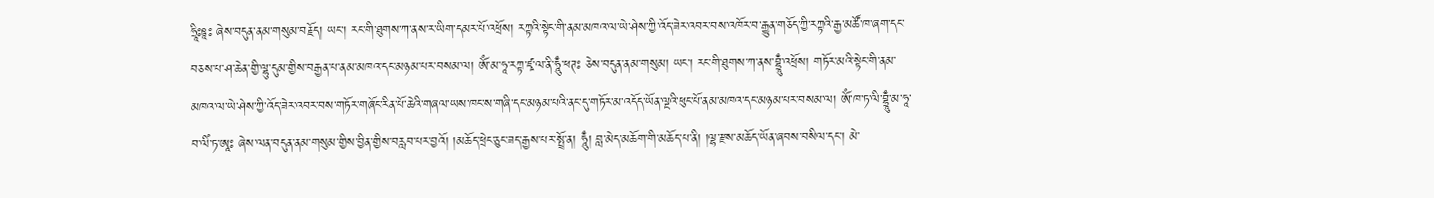ཧྲཱིཿཋཱཿ ཞེས་བདུན་ནམ་གསུམ་བརྗོད། ཡང་། རང་གི་ཐུགས་ཀ་ནས་ར་ཡིག་དམར་པོ་འཕྲོས། རཀྟའི་སྟེང་གི་ནམ་མཁའ་ལ་ཡེ་ཤེས་ཀྱི་འོད་ཟེར་འབར་བས་འཁོར་བ་རྒྱུན་གཅོད་ཀྱི་རཀྟའི་རྒྱ་མཚོ་ཁ་ཞག་དང་བཅས་པ་ཤ་ཆེན་གྱི་ལྷུ་དུམ་གྱིས་བརྒྱན་པ་ནམ་མཁའ་དང་མཉམ་པར་བསམ་ལ། ཨོཾ་མ་ཧཱ་རཀྟ་ཛྭ་ལ་ནི་ཧཱུྃ་ཕཊཿ ཅེས་བདུན་ནམ་གསུམ། ཡང་། རང་གི་ཐུགས་ཀ་ནས་བྷྲཱུྃ་འཕྲོས། གཏོར་མའི་སྟེང་གི་ནམ་མཁའ་ལ་ཡེ་ཤེས་ཀྱི་འོད་ཟེར་འབར་བས་གཏོར་གཞོང་རིན་པོ་ཆེའི་གཞལ་ཡས་ཁང་ས་གཞི་དང་མཉམ་པའི་ནང་དུ་གཏོར་མ་འདོད་ཡོན་ལྔའི་ཕུང་པོ་ནམ་མཁའ་དང་མཉམ་པར་བསམ་ལ། ཨོཾ་ཁ་ཏ་ལི་བྷྲཱུྃ་མ་ཧཱ་བ་ལིཾ་ཏ་ཨཱཿ ཞེས་ལན་བདུན་ནམ་གསུམ་གྱིས་བྱིན་གྱིས་བརླབ་པར་བྱའོ། །མཆོད་ཕྲེང་ཅུང་ཟད་རྒྱས་པར་སྤྲོ་ན། ཧཱུྃ། བླ་མེད་མཆོག་གི་མཆོད་པ་ནི། །ལྷ་རྫས་མཆོད་ཡོན་ཞབས་བསིལ་དང་། མེ་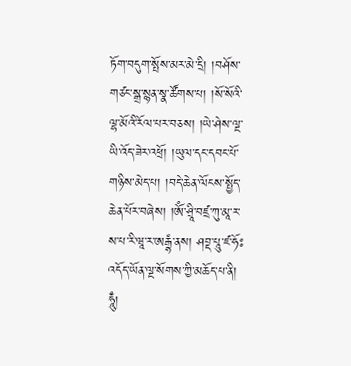ཏོག་བདུག་སྤོས་མར་མེ་དྲི། །བཤོས་གཙང་སྒྲ་སྙན་སྣ་ཚོགས་པ། །སོ་སོའི་ལྷ་མོའི་རོལ་པར་བཅས། །ཡེ་ཤེས་ལྔ་ཡི་འོད་ཟེར་འཕྲོ། །ཡུལ་དང་དབང་པོ་གཉིས་མེད་པ། །བདེ་ཆེན་ལོངས་སྤྱོད་ཆེན་པོར་བཞེས། །ཨོཾ་ཤྲཱི་བཛྲ་ཀུ་མཱ་ར་ས་པ་རི་ཝཱ་ར་ཨརྒྷཾ་ནས། ཤབྡ་པཱུ་ཛ་ཧོཿ འདོད་ཡོན་ལྔ་སོགས་ཀྱི་མཆོད་པ་ནི། ཧཱུྃ།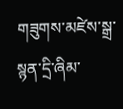གཟུགས་མཛེས་སྒྲ་སྙན་དྲི་ཞིམ་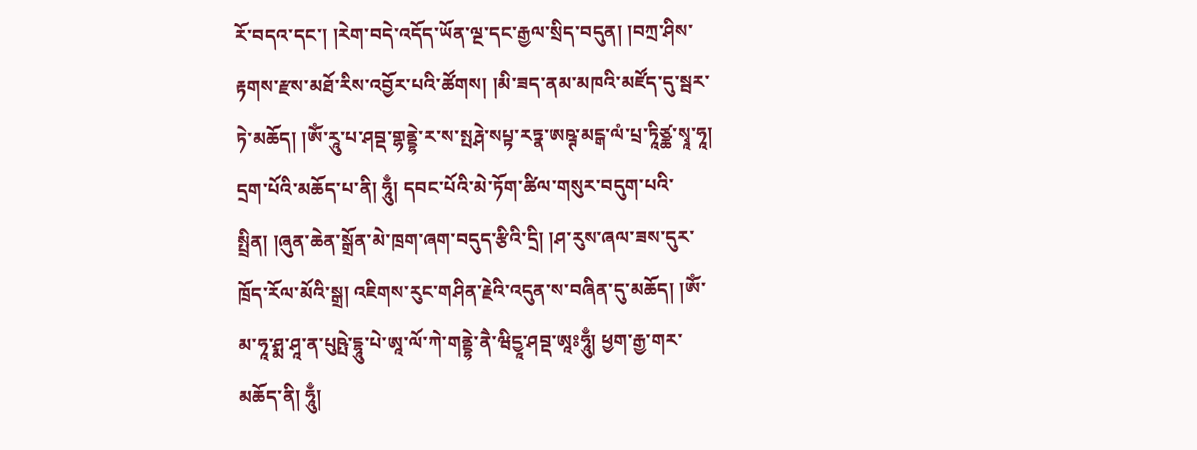རོ་བདའ་དང་། །རེག་བདེ་འདོད་ཡོན་ལྔ་དང་རྒྱལ་སྲིད་བདུན། །བཀྲ་ཤིས་རྟགས་རྫས་མཐོ་རིས་འབྱོར་པའི་ཚོགས། །མི་ཟད་ནམ་མཁའི་མཛོད་དུ་སྦར་ཏེ་མཆོད། །ཨོཾ་རཱུ་པ་ཤབྡ་གྷནྡྷེ་ར་ས་སྤརྴེ་སཔྟ་རཏྣ་ཨཥྚ་མངྒ་ལཾ་པྲ་ཏཱིཙྪ་སྭཱ་ཧཱ། དྲག་པོའི་མཆོད་པ་ནི། ཧཱུྃ། དབང་པོའི་མེ་ཏོག་ཚིལ་གསུར་བདུག་པའི་སྤྲིན། །ཞུན་ཆེན་སྒྲོན་མེ་ཁྲག་ཞག་བདུད་རྩིའི་དྲི། །ཤ་རུས་ཞལ་ཟས་དུར་ཁྲོད་རོལ་མོའི་སྒྲ། འཇིགས་རུང་གཤིན་རྗེའི་འདུན་ས་བཞིན་དུ་མཆོད། །ཨོཾ་མ་ཧཱ་ཤྨ་ཤཱ་ན་པུཥྤེ་དྷཱུ་པེ་ཨཱ་ལོ་ཀེ་གནྡྷེ་ནཻ་ཝིདྱཱ་ཤབྡ་ཨཱཿཧཱུྃ། ཕྱག་རྒྱ་གར་མཆོད་ནི། ཧཱུྃ།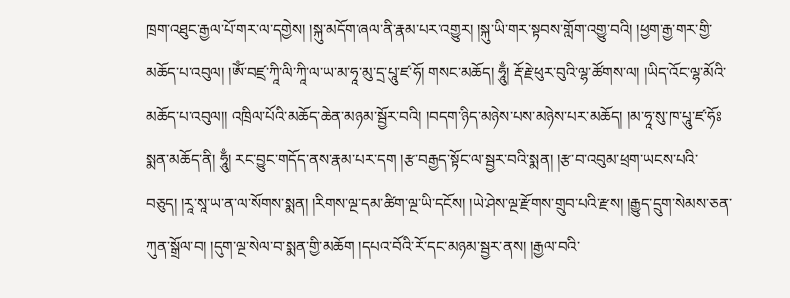ཁྲག་འཐུང་རྒྱལ་པོ་གར་ལ་དགྱེས། །སྐུ་མདོག་ཞལ་ནི་རྣམ་པར་འགྱུར། །སྐུ་ཡི་གར་སྟབས་གློག་འགྱུ་བའི། །ཕྱག་རྒྱ་གར་གྱི་མཆོད་པ་འབུལ། །ཨོཾ་བཛྲ་ཀཱི་ལི་ཀཱི་ལ་ཡ་མ་ཧཱ་མུ་དྲ་པཱུ་ཛ་ཧོ། གསང་མཆོད། ཧཱུྃ། རྡོ་རྗེ་ཕུར་བུའི་ལྷ་ཚོགས་ལ། །ཡིད་འོང་ལྷ་མོའི་མཆོད་པ་འབུལ།། འཁྲིལ་པོའི་མཆོད་ཆེན་མཉམ་སྦྱོར་བའི། །བདག་ཉིད་མཉེས་པས་མཉེས་པར་མཆོད། །མ་ཧཱ་སུ་ཁ་པཱུ་ཛ་ཧོཿ སྨན་མཆོད་ནི། ཧཱུྃ། རང་བྱུང་གདོད་ནས་རྣམ་པར་དག །རྩ་བརྒྱད་སྟོང་ལ་སྦྱར་བའི་སྨན། །རྩ་བ་འབུམ་ཕྲག་ཡངས་པའི་བཅུད། །རཱ་སཱ་ཡ་ན་ལ་སོགས་སྨན། །རིགས་ལྔ་དམ་ཚིག་ལྔ་ཡི་དངོས། །ཡེ་ཤེས་ལྔ་རྫོགས་གྲུབ་པའི་རྫས། །རྒྱུད་དྲུག་སེམས་ཅན་ཀུན་སྒྲོལ་བ། །དུག་ལྔ་སེལ་བ་སྨན་གྱི་མཆོག །དཔའ་བོའི་རོ་དང་མཉམ་སྦྱར་ནས། །རྒྱལ་བའི་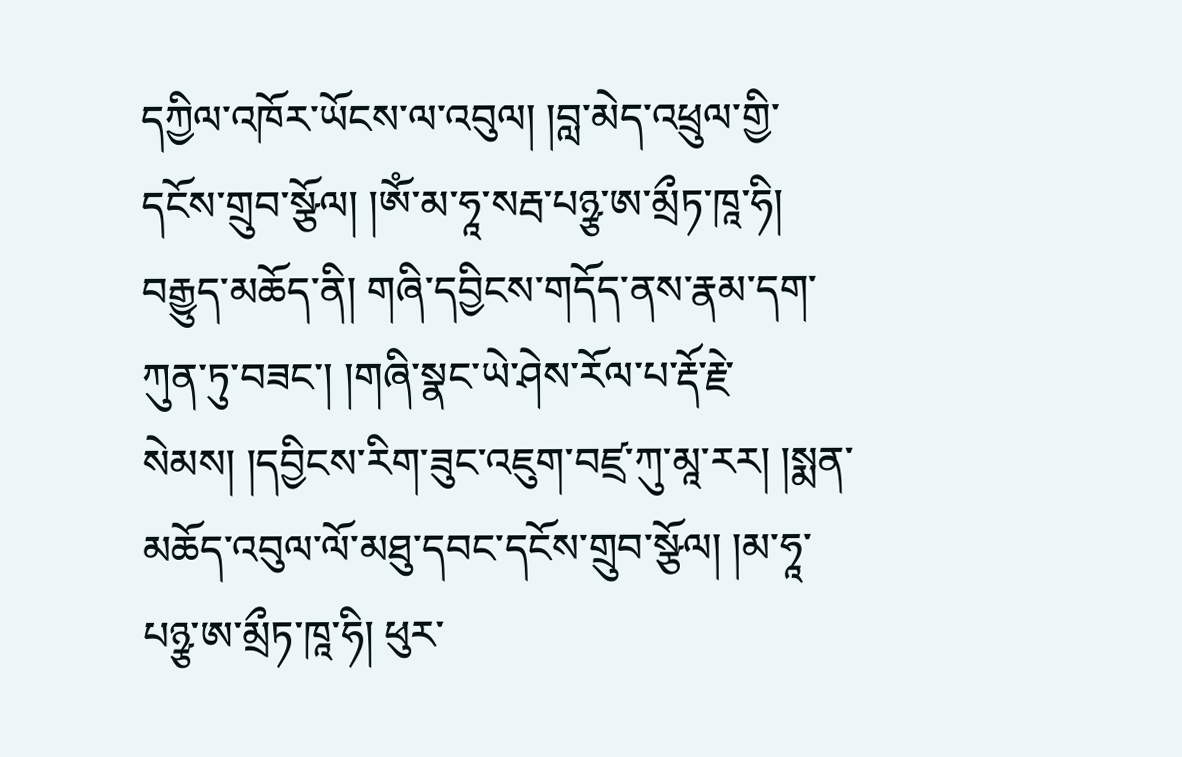དཀྱིལ་འཁོར་ཡོངས་ལ་འབུལ། །བླ་མེད་འཕྲུལ་གྱི་དངོས་གྲུབ་སྩོལ། །ཨོཾ་མ་ཧཱ་སརྦ་པཉྩ་ཨ་མྲྀཏ་ཁཱ་ཧི། བརྒྱུད་མཆོད་ནི། གཞི་དབྱིངས་གདོད་ནས་རྣམ་དག་ཀུན་ཏུ་བཟང་། །གཞི་སྣང་ཡེ་ཤེས་རོལ་པ་རྡོ་རྗེ་སེམས། །དབྱིངས་རིག་ཟུང་འཇུག་བཛྲ་ཀུ་མཱ་རར། །སྨན་མཆོད་འབུལ་ལོ་མཐུ་དབང་དངོས་གྲུབ་སྩོལ། །མ་ཧཱ་པཉྩ་ཨ་མྲྀཏ་ཁཱ་ཧི། ཕུར་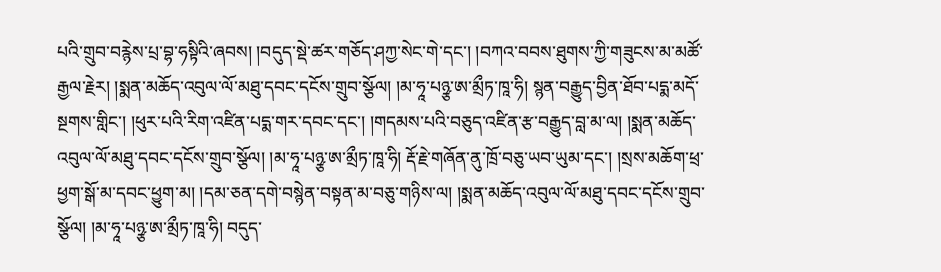པའི་གྲུབ་བརྙེས་པྲ་བྷ་ཧསྟིའི་ཞབས། །བདུད་སྡེ་ཚར་གཅོད་ཤཀྱ་སེང་གེ་དང་། །བཀའ་བབས་ཐུགས་ཀྱི་གཟུངས་མ་མཚོ་རྒྱལ་རྗེར། །སྨན་མཆོད་འབུལ་ལོ་མཐུ་དབང་དངོས་གྲུབ་སྩོལ། །མ་ཧཱ་པཉྩ་ཨ་མྲྀཏ་ཁཱ་ཧི། སྙན་བརྒྱུད་བྱིན་ཐོབ་པདྨ་མདོ་སྔགས་གླིང་། །ཕུར་པའི་རིག་འཛིན་པདྨ་གར་དབང་དང་། །གདམས་པའི་བཅུད་འཛིན་རྩ་བརྒྱུད་བླ་མ་ལ། །སྨན་མཆོད་འབུལ་ལོ་མཐུ་དབང་དངོས་གྲུབ་སྩོལ། །མ་ཧཱ་པཉྩ་ཨ་མྲྀཏ་ཁཱ་ཧི། རྡོ་རྗེ་གཞོན་ནུ་ཁྲོ་བཅུ་ཡབ་ཡུམ་དང་། །སྲས་མཆོག་ཕྲ་ཕྱག་སྒོ་མ་དབང་ཕྱུག་མ། །དམ་ཅན་དགེ་བསྙེན་བསྟན་མ་བཅུ་གཉིས་ལ། །སྨན་མཆོད་འབུལ་ལོ་མཐུ་དབང་དངོས་གྲུབ་སྩོལ། །མ་ཧཱ་པཉྩ་ཨ་མྲྀཏ་ཁཱ་ཧི། བདུད་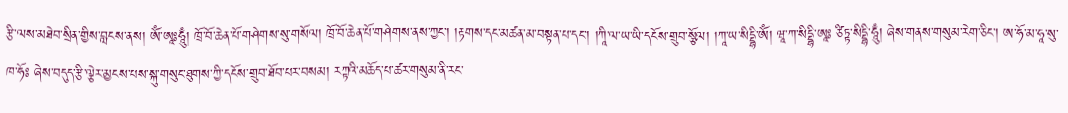རྩི་ལས་མཐེབ་སྲིན་གྱིས་བླངས་ནས། ཨོཾ་ཨཱཿཧཱུྃ། ཁྲོ་བོ་ཆེན་པོ་གཤེགས་སུ་གསོལ། ཁྲོ་བོ་ཆེན་པོ་གཤེགས་ནས་ཀྱང་། །རྟགས་དང་མཚན་མ་བསྟན་པ་དང་། །ཀཱི་ལ་ཡ་ཡི་དངོས་གྲུབ་སྩོལ། །ཀཱ་ཡ་སིདྡྷི་ཨོཾ། ཝཱ་ཀ་སིདྡྷི་ཨཱཿ ཙིཏྟ་སིདྡྷི་ཧཱུྃ། ཞེས་གནས་གསུམ་རེག་ཅིང་། ཨ་ཧོ་མ་ཧཱ་སུ་ཁ་ཧོཿ ཞེས་བདུད་རྩི་ལྕེར་མྱངས་པས་སྐུ་གསུང་ཐུགས་ཀྱི་དངོས་གྲུབ་ཐོབ་པར་བསམ། རཀྟའི་མཆོད་པ་ཚར་གསུམ་ནི་རང་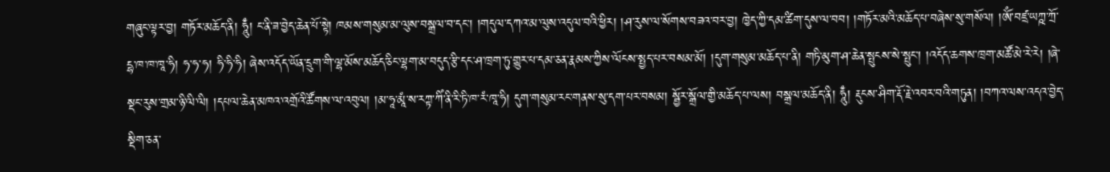གཞུང་ལྟར་བྱ། གཏོར་མཆོད་ནི། ཧཱུྃ། ང་ནི་ཟ་བྱེད་ཆེན་པོ་སྟེ། ཁམས་གསུམ་མ་ལུས་བསྒྲལ་བ་དང་། །གདུལ་དཀའ་མ་ལུས་འདུལ་བའི་ཕྱིར། །ཤ་རུས་ལ་སོགས་བཟའ་བར་བྱ། ཁྱེད་ཀྱི་དམ་ཚིག་དུས་ལ་བབ། །གཏོར་མའི་མཆོད་པ་བཞེས་སུ་གསོལ། །ཨོཾ་བཛྲ་ཡཀྵ་ཀྲོ་དྷ་ཁ་ཁ་ཁཱ་ཧི། ཧ་ཧ་ཧ། ཧི་ཧི་ཧི། ཞེས་འདོད་ཡོན་དྲུག་གི་ལྷ་མོས་མཆོད་ཅིང་ལྷག་མ་བདུད་རྩི་དང་ཤ་ཁྲག་ཏུ་གྱུར་པ་དམ་ཅན་རྣམས་ཀྱིས་ལོངས་སྤྱད་པར་བསམ་མོ། །དུག་གསུམ་མཆོད་པ་ནི། གཏི་མུག་ཤ་ཆེན་སྤུངས་སེ་སྤུང་། །འདོད་ཆགས་ཁྲག་མཚོ་མེ་རེ་རེ། །ཞེ་སྡང་རུས་གྲམ་ཉི་ལི་ལི། །དཔལ་ཆེན་མཁའ་འགྲོའི་ཚོགས་ལ་འབུལ། །མ་ཧཱ་མཱཾ་ས་རཀྟ་ཀིཾ་ནི་རི་ཏི་ཁ་རཾ་ཁཱ་ཧི། དུག་གསུམ་རང་གནས་སུ་དག་པར་བསམ། སྦྱོར་སྒྲོལ་གྱི་མཆོད་པ་ལས། བསྒྲལ་མཆོད་ནི། ཧཱུྃ། རྡུངས་ཤིག་རྡོ་རྗེ་འབར་བའི་གཏུན། །བཀའ་ལས་འདའ་བྱེད་སྡིག་ཅན་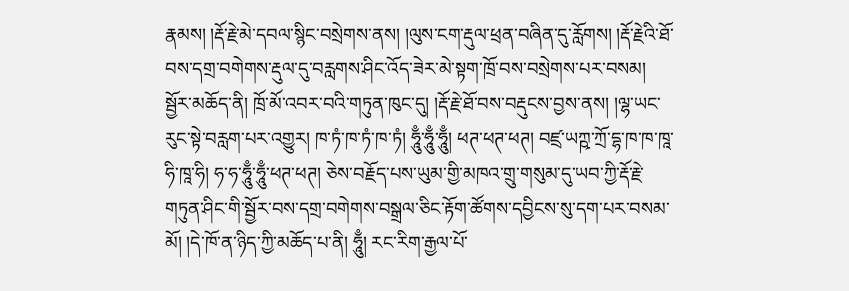རྣམས། །རྡོ་རྗེ་མེ་དབལ་སྙིང་བསྲེགས་ནས། །ལུས་ངག་རྡུལ་ཕྲན་བཞིན་དུ་རློགས། །རྡོ་རྗེའི་ཐོ་བས་དགྲ་བགེགས་རྡུལ་དུ་བརླགས་ཤིང་འོད་ཟེར་མེ་སྟག་ཁྲོ་བས་བསྲེགས་པར་བསམ། སྦྱོར་མཆོད་ནི། ཁྲོ་མོ་འབར་བའི་གཏུན་ཁུང་དུ། །རྡོ་རྗེ་ཐོ་བས་བརྡུངས་བྱས་ནས། །ལྷ་ཡང་རུང་སྟེ་བརླག་པར་འགྱུར། ཁ་ཏཾ་ཁ་ཏཾ་ཁ་ཏཾ། ཧཱུྃ་ཧཱུྃ་ཧཱུྃ། ཕཊ་ཕཊ་ཕཊ། བཛྲ་ཡཀྵ་ཀྲོ་དྷ་ཁ་ཁ་ཁཱ་ཧི་ཁཱ་ཧི། ཧ་ཧ་ཧཱུྃ་ཧཱུྃ་ཕཊ་ཕཊ། ཅེས་བརྗོད་པས་ཡུམ་གྱི་མཁའ་གྲུ་གསུམ་དུ་ཡབ་ཀྱི་རྡོ་རྗེ་གཏུན་ཤིང་གི་སྦྱོར་བས་དགྲ་བགེགས་བསྒྲལ་ཅིང་རྟོག་ཚོགས་དབྱིངས་སུ་དག་པར་བསམ་མོ། །དེ་ཁོ་ན་ཉིད་ཀྱི་མཆོད་པ་ནི། ཧཱུྃ། རང་རིག་རྒྱལ་པོ་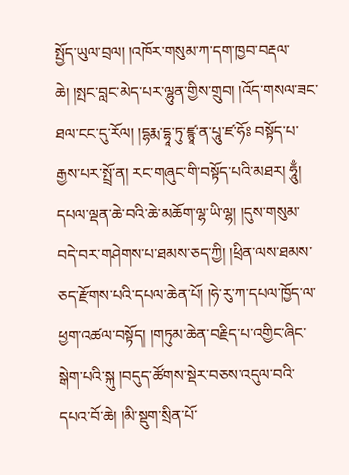སྤྱོད་ཡུལ་བྲལ། །འཁོར་གསུམ་ཀ་དག་ཁྱབ་བརྡལ་ཆེ། །སྤང་བླང་མེད་པར་ལྷུན་གྱིས་གྲུབ། །འོད་གསལ་ཟང་ཐལ་ངང་དུ་རོལ། །དྷརྨ་དྷཱ་ཏུ་ཛྙཱ་ན་པཱུ་ཛ་ཧོཿ བསྟོད་པ་རྒྱས་པར་སྤྲོ་ན། རང་གཞུང་གི་བསྟོད་པའི་མཐར། ཧཱུྃ། དཔལ་ལྡན་ཆེ་བའི་ཆེ་མཆོག་ལྷ་ཡི་ལྷ། །དུས་གསུམ་བདེ་བར་གཤེགས་པ་ཐམས་ཅད་ཀྱི། །ཕྲིན་ལས་ཐམས་ཅད་རྫོགས་པའི་དཔལ་ཆེན་པོ། །ཧེ་རུ་ཀ་དཔལ་ཁྱོད་ལ་ཕྱག་འཚལ་བསྟོད། །གཏུམ་ཆེན་བརྗིད་པ་འགྱིང་ཞིང་སྒེག་པའི་སྐུ །བདུད་ཚོགས་སྡེར་བཅས་འདུལ་བའི་དཔའ་བོ་ཆེ། །མི་སྡུག་སྲིན་པོ་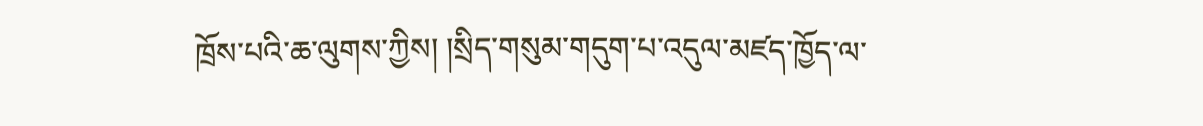ཁྲོས་པའི་ཆ་ལུགས་ཀྱིས། །སྲིད་གསུམ་གདུག་པ་འདུལ་མཛད་ཁྱོད་ལ་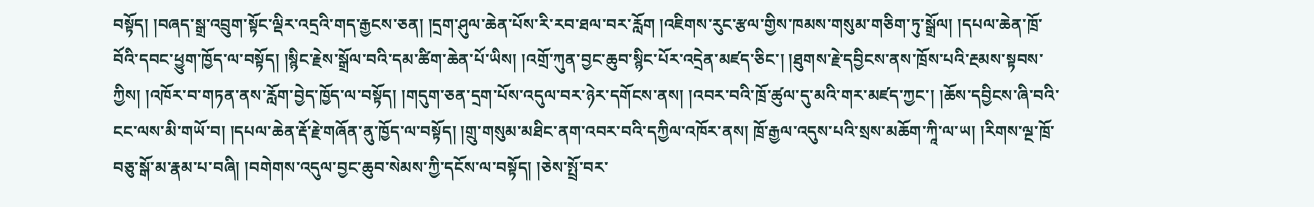བསྟོད། །བཞད་སྒྲ་འབྲུག་སྟོང་ལྡིར་འདྲའི་གད་རྒྱངས་ཅན། །དྲག་ཤུལ་ཆེན་པོས་རི་རབ་ཐལ་བར་རློག །འཇིགས་རུང་རྩལ་གྱིས་ཁམས་གསུམ་གཅིག་ཏུ་སྒྲོལ། །དཔལ་ཆེན་ཁྲོ་བོའི་དབང་ཕྱུག་ཁྱོད་ལ་བསྟོད། །སྙིང་རྗེས་སྒྲོལ་བའི་དམ་ཚིག་ཆེན་པོ་ཡིས། །འགྲོ་ཀུན་བྱང་ཆུབ་སྙིང་པོར་འདྲེན་མཛད་ཅིང་། །ཐུགས་རྗེ་དབྱིངས་ནས་ཁྲོས་པའི་རྔམས་སྟབས་ཀྱིས། །འཁོར་བ་གཏན་ནས་རློག་བྱེད་ཁྱོད་ལ་བསྟོད། །གདུག་ཅན་དྲག་པོས་འདུལ་བར་ཉེར་དགོངས་ནས། །འབར་བའི་ཁྲོ་ཚུལ་དུ་མའི་གར་མཛད་ཀྱང་། །ཆོས་དབྱིངས་ཞི་བའི་ངང་ལས་མི་གཡོ་བ། །དཔལ་ཆེན་རྡོ་རྗེ་གཞོན་ནུ་ཁྱོད་ལ་བསྟོད། །གྲུ་གསུམ་མཐིང་ནག་འབར་བའི་དཀྱིལ་འཁོར་ནས། ཁྲོ་རྒྱལ་འདུས་པའི་སྲས་མཆོག་ཀཱི་ལ་ཡ། །རིགས་ལྔ་ཁྲོ་བཅུ་སྒོ་མ་རྣམ་པ་བཞི། །བགེགས་འདུལ་བྱང་ཆུབ་སེམས་ཀྱི་དངོས་ལ་བསྟོད། །ཅེས་སྤྲོ་བར་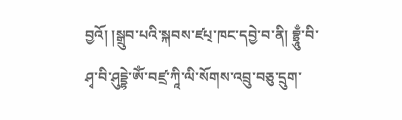བྱའོ། །སྒྲུབ་པའི་སྐབས་ཛཔ྄་ཁང་དབྱེ་བ་ནི། བྷྲཱུྃ་བི་ཤྭ་བི་ཤུདྡྷེ་ཨོཾ་བཛྲ་ཀཱི་ལི་སོགས་འབྲུ་བཅུ་དྲུག་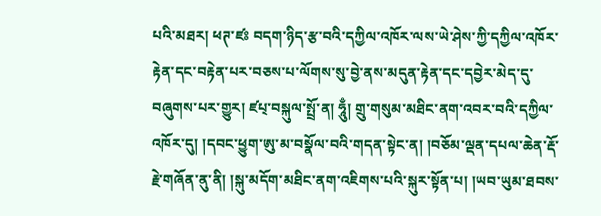པའི་མཐར། ཕཊ་ཛཿ བདག་ཉིད་རྩ་བའི་དཀྱིལ་འཁོར་ལས་ཡེ་ཤེས་ཀྱི་དཀྱིལ་འཁོར་རྟེན་དང་བརྟེན་པར་བཅས་པ་ལོགས་སུ་བྱེ་ནས་མདུན་རྟེན་དང་དབྱེར་མེད་དུ་བཞུགས་པར་གྱུར། ཛཔ྄་བསྐུལ་སྤྲོ་ན། ཧཱུྃ། གྲུ་གསུམ་མཐིང་ནག་འབར་བའི་དཀྱིལ་འཁོར་དུ། །དབང་ཕྱུག་ཨུ་མ་བསྣོལ་བའི་གདན་སྟེང་ན། །བཅོམ་ལྡན་དཔལ་ཆེན་རྡོ་རྗེ་གཞོན་ནུ་ནི། །སྐུ་མདོག་མཐིང་ནག་འཇིགས་པའི་སྐུར་སྟོན་པ། །ཡབ་ཡུམ་ཐབས་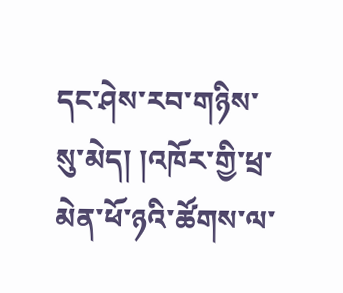དང་ཤེས་རབ་གཉིས་སུ་མེད། །འཁོར་གྱི་ཕྲ་མེན་ཕོ་ཉའི་ཚོགས་ལ་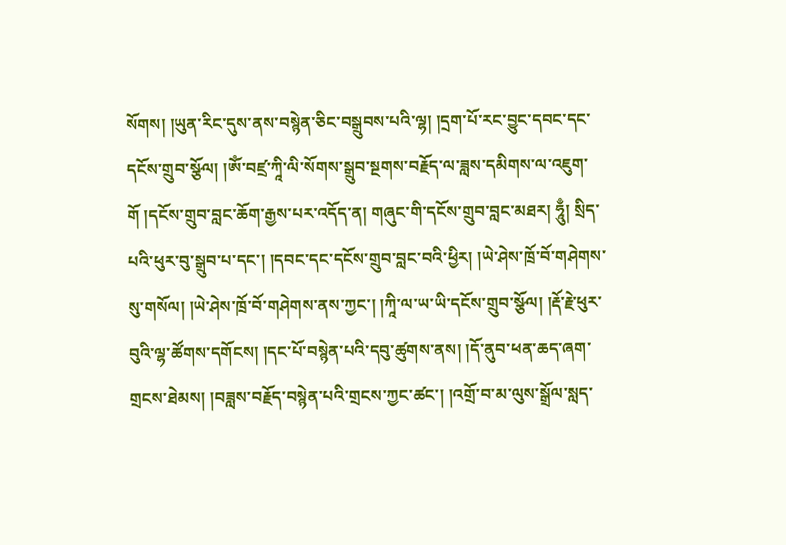སོགས། །ཡུན་རིང་དུས་ནས་བསྙེན་ཅིང་བསྒྲུབས་པའི་ལྷ། །དྲག་པོ་རང་བྱུང་དབང་དང་དངོས་གྲུབ་སྩོལ། །ཨོཾ་བཛྲ་ཀཱི་ལི་སོགས་སྒྲུབ་སྔགས་བརྗོད་ལ་ཟླས་དམིགས་ལ་འཇུག་གོ །དངོས་གྲུབ་བླང་ཆོག་རྒྱས་པར་འདོད་ན། གཞུང་གི་དངོས་གྲུབ་བླང་མཐར། ཧཱུྃ། སྲིད་པའི་ཕུར་བུ་སྒྲུབ་པ་དང་། །དབང་དང་དངོས་གྲུབ་བླང་བའི་ཕྱིར། །ཡེ་ཤེས་ཁྲོ་བོ་གཤེགས་སུ་གསོལ། །ཡེ་ཤེས་ཁྲོ་བོ་གཤེགས་ནས་ཀྱང་། །ཀཱི་ལ་ཡ་ཡི་དངོས་གྲུབ་སྩོལ། །རྡོ་རྗེ་ཕུར་བུའི་ལྷ་ཚོགས་དགོངས། །དང་པོ་བསྙེན་པའི་དབུ་ཚུགས་ནས། །དོ་ནུབ་ཕན་ཆད་ཞག་གྲངས་ཐེམས། །བཟླས་བརྗོད་བསྙེན་པའི་གྲངས་ཀྱང་ཚང་། །འགྲོ་བ་མ་ལུས་སྒྲོལ་སླད་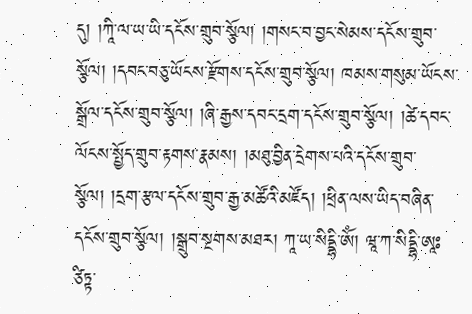དུ། །ཀཱི་ལ་ཡ་ཡི་དངོས་གྲུབ་སྩོལ། །གསང་བ་བྱང་སེམས་དངོས་གྲུབ་སྩོལ། །དབང་བཅུ་ཡོངས་རྫོགས་དངོས་གྲུབ་སྩོལ། ཁམས་གསུམ་ཡོངས་སྒྲོལ་དངོས་གྲུབ་སྩོལ། །ཞི་རྒྱས་དབང་དྲག་དངོས་གྲུབ་སྩོལ། །ཚེ་དབང་ལོངས་སྤྱོད་གྲུབ་རྟགས་རྣམས། །མཐུ་བྱིན་དྲེགས་པའི་དངོས་གྲུབ་སྩོལ། །དྲག་རྩལ་དངོས་གྲུབ་རྒྱ་མཚོའི་མཛོད། །ཕྲིན་ལས་ཡིད་བཞིན་དངོས་གྲུབ་སྩོལ། །སྒྲུབ་སྔགས་མཐར། ཀཱ་ཡ་སིདྡྷི་ཨོཾ། ཝཱ་ཀ་སིདྡྷི་ཨཱཿ ཙིཏྟ་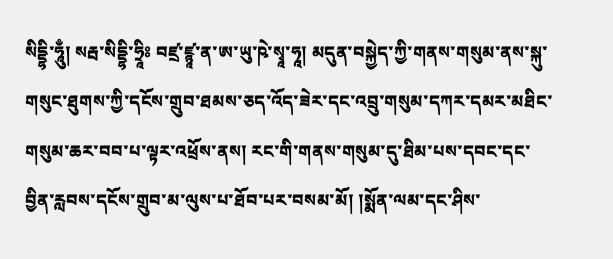སིདྡྷི་ཧཱུྃ། སརྦ་སིདྡྷི་ཧྲཱིཿ བཛྲ་ཛྙཱ་ན་ཨ་ཡུ་ཥེ་སྭཱ་ཧཱ། མདུན་བསྐྱེད་ཀྱི་གནས་གསུམ་ནས་སྐུ་གསུང་ཐུགས་ཀྱི་དངོས་གྲུབ་ཐམས་ཅད་འོད་ཟེར་དང་འབྲུ་གསུམ་དཀར་དམར་མཐིང་གསུམ་ཆར་བབ་པ་ལྟར་འཕྲོས་ནས། རང་གི་གནས་གསུམ་དུ་ཐིམ་པས་དབང་དང་བྱིན་རླབས་དངོས་གྲུབ་མ་ལུས་པ་ཐོབ་པར་བསམ་མོ། །སྨོན་ལམ་དང་ཤིས་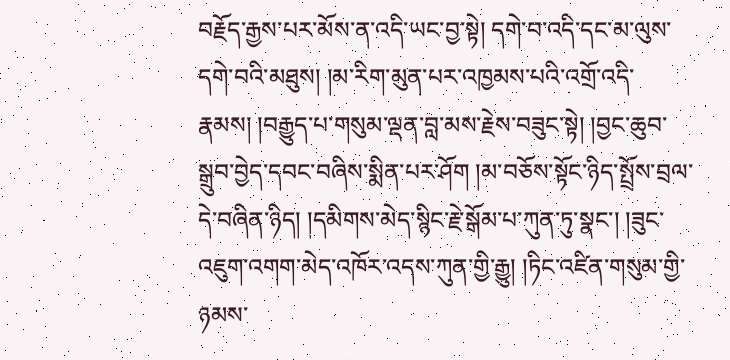བརྗོད་རྒྱས་པར་མོས་ན་འདི་ཡང་བྱ་སྟེ། དགེ་བ་འདི་དང་མ་ལུས་དགེ་བའི་མཐུས། །མ་རིག་མུན་པར་འཁྱམས་པའི་འགྲོ་འདི་རྣམས། །བརྒྱུད་པ་གསུམ་ལྡན་བླ་མས་རྗེས་བཟུང་སྟེ། །བྱང་ཆུབ་སྒྲུབ་བྱེད་དབང་བཞིས་སྨིན་པར་ཤོག །མ་བཅོས་སྟོང་ཉིད་སྤྲོས་བྲལ་དེ་བཞིན་ཉིད། །དམིགས་མེད་སྙིང་རྗེ་སྒོམ་པ་ཀུན་ཏུ་སྣང་། །ཟུང་འཇུག་འགག་མེད་འཁོར་འདས་ཀུན་གྱི་རྒྱུ། །ཏིང་འཛིན་གསུམ་གྱི་ཉམས་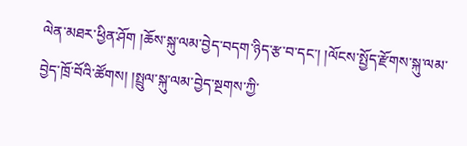ལེན་མཐར་ཕྱིན་ཤོག །ཆོས་སྐུ་ལམ་བྱེད་བདག་ཉིད་རྩ་བ་དང་། །ལོངས་སྤྱོད་རྫོགས་སྐུ་ལམ་བྱེད་ཁྲོ་བོའི་ཚོགས། །སྤྲུལ་སྐུ་ལམ་བྱེད་སྔགས་ཀྱི་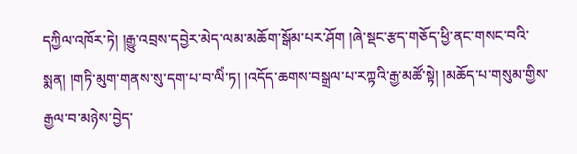དཀྱིལ་འཁོར་ཏེ། །རྒྱུ་འབྲས་དབྱེར་མེད་ལམ་མཆོག་སྒོམ་པར་ཤོག །ཞེ་སྡང་རྩད་གཅོད་ཕྱི་ནང་གསང་བའི་སྨན། །གཏི་མུག་གནས་སུ་དག་པ་བ་ལིཾ་ཏ། །འདོད་ཆགས་བསྒྲལ་པ་རཀྟའི་རྒྱ་མཚོ་སྟེ། །མཆོད་པ་གསུམ་གྱིས་རྒྱལ་བ་མཉེས་བྱེད་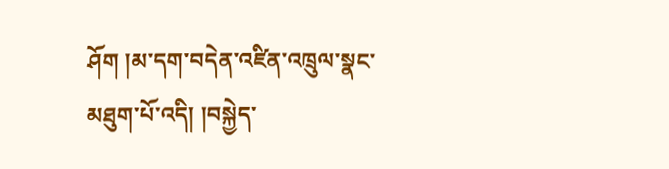ཤོག །མ་དག་བདེན་འཛིན་འཁྲུལ་སྣང་མཐུག་པོ་འདི། །བསྐྱེད་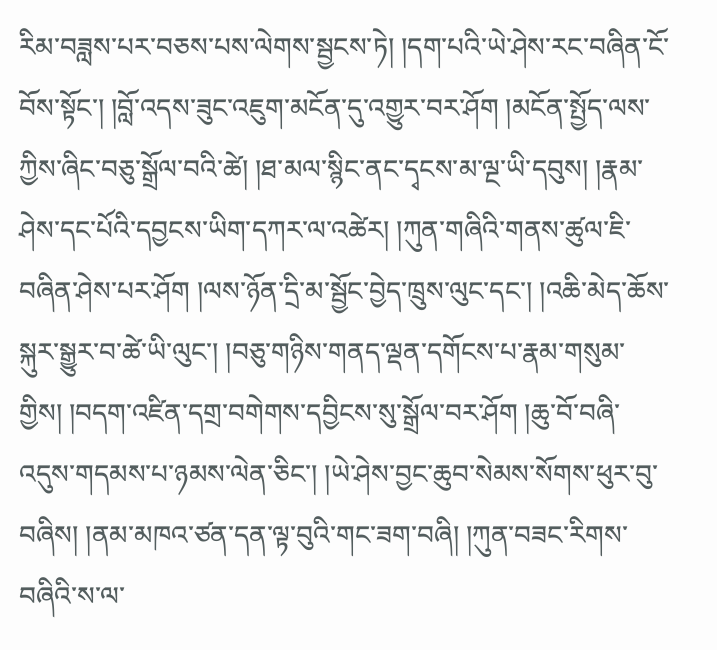རིམ་བཟླས་པར་བཅས་པས་ལེགས་སྦྱངས་ཏེ། །དག་པའི་ཡེ་ཤེས་རང་བཞིན་ངོ་བོས་སྟོང་། །བློ་འདས་ཟུང་འཇུག་མངོན་དུ་འགྱུར་བར་ཤོག །མངོན་སྤྱོད་ལས་ཀྱིས་ཞིང་བཅུ་སྒྲོལ་བའི་ཚེ། །ཐ་མལ་སྙིང་ནང་དྭངས་མ་ལྔ་ཡི་དབུས། །རྣམ་ཤེས་དང་པོའི་དབྱངས་ཡིག་དཀར་ལ་འཚེར། །ཀུན་གཞིའི་གནས་ཚུལ་ཇི་བཞིན་ཤེས་པར་ཤོག །ལས་ཉོན་དྲི་མ་སྦྱོང་བྱེད་ཁྲུས་ལུང་དང་། །འཆི་མེད་ཆོས་སྐུར་སྒྱུར་བ་ཚེ་ཡི་ལུང་། །བཅུ་གཉིས་གནད་ལྡན་དགོངས་པ་རྣམ་གསུམ་གྱིས། །བདག་འཛིན་དགྲ་བགེགས་དབྱིངས་སུ་སྒྲོལ་བར་ཤོག །ཆུ་བོ་བཞི་འདུས་གདམས་པ་ཉམས་ལེན་ཅིང་། །ཡེ་ཤེས་བྱང་ཆུབ་སེམས་སོགས་ཕུར་བུ་བཞིས། །ནམ་མཁའ་ཙན་དན་ལྟ་བུའི་གང་ཟག་བཞི། །ཀུན་བཟང་རིགས་བཞིའི་ས་ལ་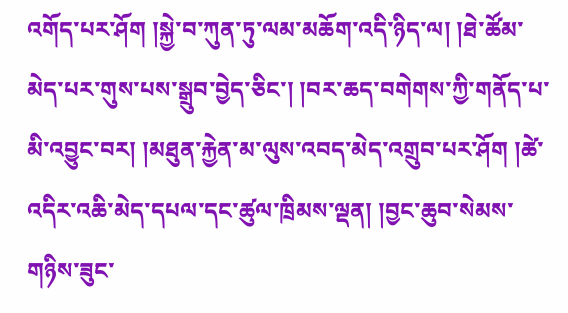འགོད་པར་ཤོག །སྐྱེ་བ་ཀུན་ཏུ་ལམ་མཆོག་འདི་ཉིད་ལ། །ཐེ་ཚོམ་མེད་པར་གུས་པས་སྒྲུབ་བྱེད་ཅིང་། །བར་ཆད་བགེགས་ཀྱི་གནོད་པ་མི་འབྱུང་བར། །མཐུན་རྐྱེན་མ་ལུས་འབད་མེད་འགྲུབ་པར་ཤོག །ཚེ་འདིར་འཆི་མེད་དཔལ་དང་ཚུལ་ཁྲིམས་ལྡན། །བྱང་ཆུབ་སེམས་གཉིས་ཟུང་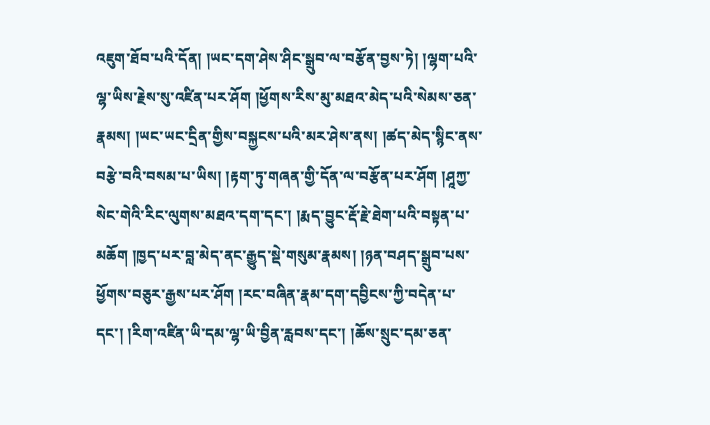འཇུག་ཐོབ་པའི་དོན། །ཡང་དག་ཤེས་ཤིང་སྒྲུབ་ལ་བརྩོན་བྱས་ཏེ། །ལྷག་པའི་ལྷ་ཡིས་རྗེས་སུ་འཛིན་པར་ཤོག །ཕྱོགས་རིས་མུ་མཐའ་མེད་པའི་སེམས་ཅན་རྣམས། །ཡང་ཡང་དྲིན་གྱིས་བསྐྱངས་པའི་མར་ཤེས་ནས། །ཚད་མེད་སྙིང་ནས་བརྩེ་བའི་བསམ་པ་ཡིས། །རྟག་ཏུ་གཞན་གྱི་དོན་ལ་བརྩོན་པར་ཤོག །ཤཱཀྱ་སེང་གེའི་རིང་ལུགས་མཐའ་དག་དང་། །རྨད་བྱུང་རྡོ་རྗེ་ཐེག་པའི་བསྟན་པ་མཆོག །ཁྱད་པར་བླ་མེད་ནང་རྒྱུད་སྡེ་གསུམ་རྣམས། །ཉན་བཤད་སྒྲུབ་པས་ཕྱོགས་བཅུར་རྒྱས་པར་ཤོག །རང་བཞིན་རྣམ་དག་དབྱིངས་ཀྱི་བདེན་པ་དང་། །རིག་འཛིན་ཡི་དམ་ལྷ་ཡི་བྱིན་རླབས་དང་། །ཆོས་སྲུང་དམ་ཅན་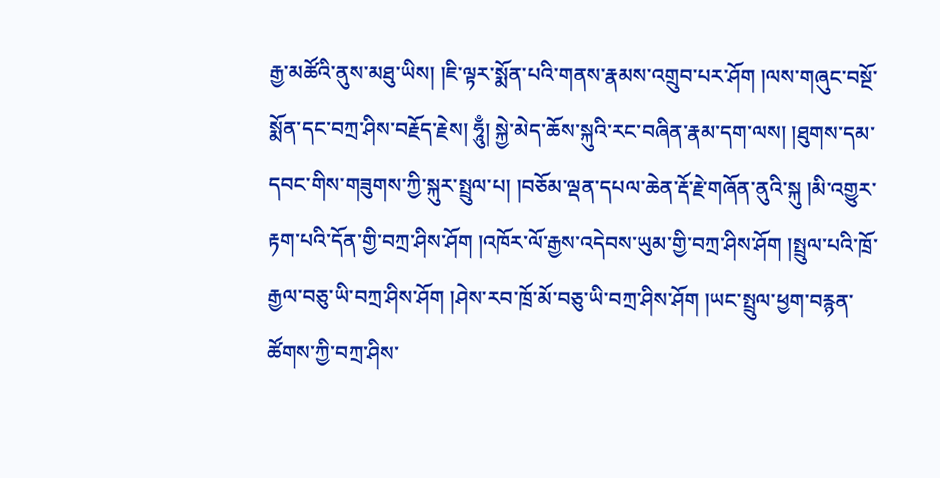རྒྱ་མཚོའི་ནུས་མཐུ་ཡིས། །ཇི་ལྟར་སྨོན་པའི་གནས་རྣམས་འགྲུབ་པར་ཤོག །ལས་གཞུང་བསྔོ་སྨོན་དང་བཀྲ་ཤིས་བརྗོད་རྗེས། ཧཱུྃ། སྐྱེ་མེད་ཆོས་སྐུའི་རང་བཞིན་རྣམ་དག་ལས། །ཐུགས་དམ་དབང་གིས་གཟུགས་ཀྱི་སྐུར་སྤྲུལ་པ། །བཅོམ་ལྡན་དཔལ་ཆེན་རྡོ་རྗེ་གཞོན་ནུའི་སྐུ །མི་འགྱུར་རྟག་པའི་དོན་གྱི་བཀྲ་ཤིས་ཤོག །འཁོར་ལོ་རྒྱས་འདེབས་ཡུམ་གྱི་བཀྲ་ཤིས་ཤོག །སྤྲུལ་པའི་ཁྲོ་རྒྱལ་བཅུ་ཡི་བཀྲ་ཤིས་ཤོག །ཤེས་རབ་ཁྲོ་མོ་བཅུ་ཡི་བཀྲ་ཤིས་ཤོག །ཡང་སྤྲུལ་ཕྱག་བརྙན་ཚོགས་ཀྱི་བཀྲ་ཤིས་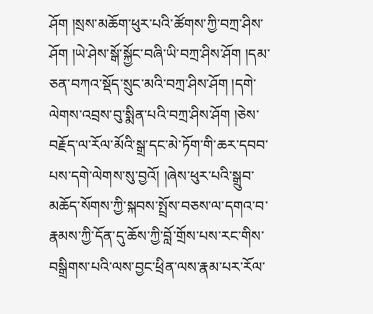ཤོག །སྲས་མཆོག་ཕུར་པའི་ཚོགས་ཀྱི་བཀྲ་ཤིས་ཤོག །ཡེ་ཤེས་སྒོ་སྐྱོང་བཞི་ཡི་བཀྲ་ཤིས་ཤོག །དམ་ཅན་བཀའ་སྡོད་སྲུང་མའི་བཀྲ་ཤིས་ཤོག །དགེ་ལེགས་འབྲས་བུ་སྨིན་པའི་བཀྲ་ཤིས་ཤོག །ཅེས་བརྗོད་ལ་རོལ་མོའི་སྒྲ་དང་མེ་ཏོག་གི་ཆར་དབབ་པས་དགེ་ལེགས་སུ་བྱའོ། །ཞེས་ཕུར་པའི་སྒྲུབ་མཆོད་སོགས་ཀྱི་སྐབས་སྤྲོས་བཅས་ལ་དགའ་བ་རྣམས་ཀྱི་དོན་དུ་ཆོས་ཀྱི་བློ་གྲོས་པས་རང་གིས་བསྒྲིགས་པའི་ལས་བྱང་ཕྲིན་ལས་རྣམ་པར་རོལ་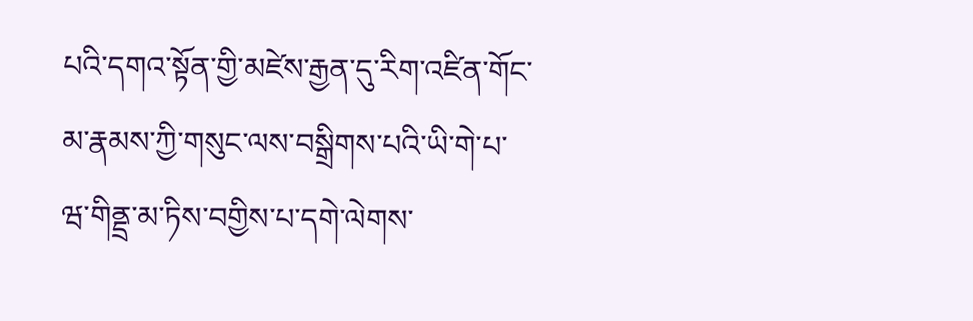པའི་དགའ་སྟོན་གྱི་མཛེས་རྒྱན་དུ་རིག་འཛིན་གོང་མ་རྣམས་ཀྱི་གསུང་ལས་བསྒྲིགས་པའི་ཡི་གེ་པ་ཝ་གིནྡྲ་མ་ཏིས་བགྱིས་པ་དགེ་ལེགས་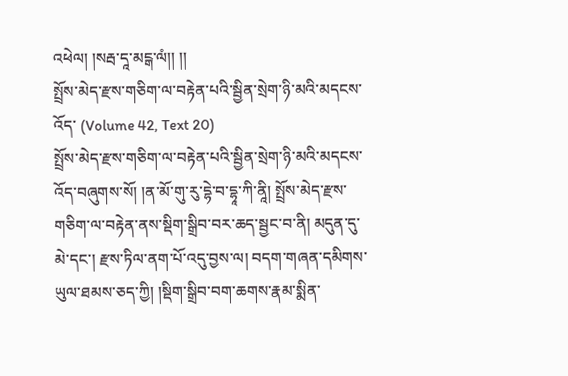འཕེལ། །སརྦ་དཱ་མངྒ་ལཾ།། །།
སྤྲོས་མེད་རྫས་གཅིག་ལ་བརྟེན་པའི་སྦྱིན་སྲེག་ཉི་མའི་མདངས་འོད་ (Volume 42, Text 20)
སྤྲོས་མེད་རྫས་གཅིག་ལ་བརྟེན་པའི་སྦྱིན་སྲེག་ཉི་མའི་མདངས་འོད་བཞུགས་སོ། །ན་མོ་གུ་རུ་དྷེ་བ་དྷཱ་ཀི་ནཱི། སྤྲོས་མེད་རྫས་གཅིག་ལ་བརྟེན་ནས་སྡིག་སྒྲིབ་བར་ཆད་སྦྱང་བ་ནི། མདུན་དུ་མེ་དང་། རྫས་ཏིལ་ནག་པོ་འདུ་བྱས་ལ། བདག་གཞན་དམིགས་ཡུལ་ཐམས་ཅད་ཀྱི། །སྡིག་སྒྲིབ་བག་ཆགས་རྣམ་སྨིན་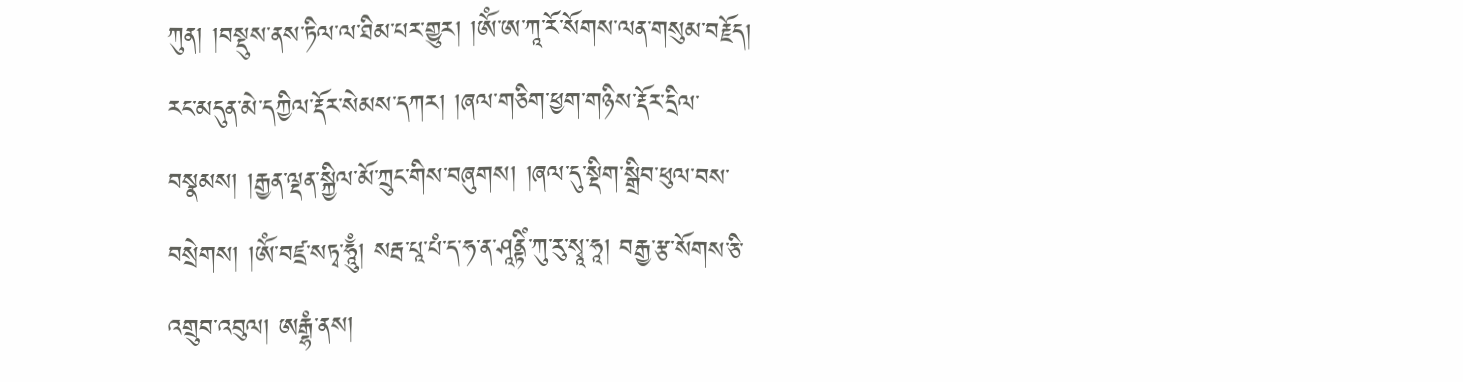ཀུན། །བསྡུས་ནས་ཏིལ་ལ་ཐིམ་པར་གྱུར། །ཨོཾ་ཨ་ཀཱ་རོ་སོགས་ལན་གསུམ་བརྗོད། རང་མདུན་མེ་དཀྱིལ་རྡོར་སེམས་དཀར། །ཞལ་གཅིག་ཕྱག་གཉིས་རྡོར་དྲིལ་བསྣམས། །རྒྱན་ལྡན་སྐྱིལ་མོ་ཀྲུང་གིས་བཞུགས། །ཞལ་དུ་སྡིག་སྒྲིབ་ཕུལ་བས་བསྲེགས། །ཨོཾ་བཛྲ་སཏྭ་ཧཱུྃ། སརྦ་པཱ་པཾ་ད་ཧ་ན་ཤཱནྟིཾ་ཀུ་རུ་སྭཱ་ཧཱ། བརྒྱ་རྩ་སོགས་ཅི་འགྲུབ་འབུལ། ཨརྒྷཾ་ནས།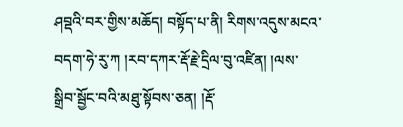ཤབྡའི་བར་གྱིས་མཆོད། བསྟོད་པ་ནི། རིགས་འདུས་མངའ་བདག་ཧེ་རུ་ཀ །རབ་དཀར་རྡོ་རྗེ་དྲིལ་བུ་འཛིན། །ལས་སྒྲིབ་སྦྱོང་བའི་མཐུ་སྟོབས་ཅན། །རྡོ་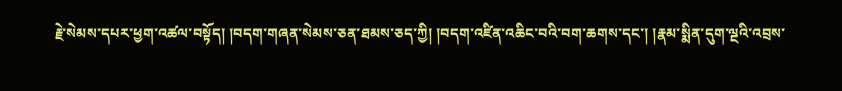རྗེ་སེམས་དཔར་ཕྱག་འཚལ་བསྟོད། །བདག་གཞན་སེམས་ཅན་ཐམས་ཅད་ཀྱི། །བདག་འཛིན་འཆིང་བའི་བག་ཆགས་དང་། །རྣམ་སྨིན་དུག་ལྔའི་འབྲས་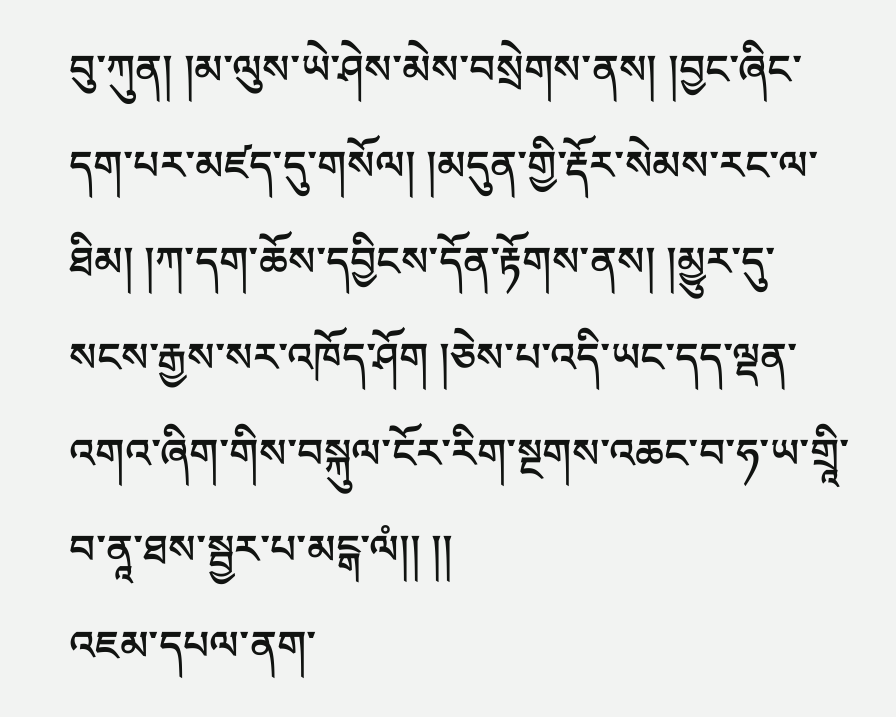བུ་ཀུན། །མ་ལུས་ཡེ་ཤེས་མེས་བསྲེགས་ནས། །བྱང་ཞིང་དག་པར་མཛད་དུ་གསོལ། །མདུན་གྱི་རྡོར་སེམས་རང་ལ་ཐིམ། །ཀ་དག་ཆོས་དབྱིངས་དོན་རྟོགས་ནས། །མྱུར་དུ་སངས་རྒྱས་སར་འཁོད་ཤོག །ཅེས་པ་འདི་ཡང་དད་ལྡན་འགའ་ཞིག་གིས་བསྐུལ་ངོར་རིག་སྔགས་འཆང་བ་ཧ་ཡ་གྲཱི་བ་ནཱ་ཐས་སྦྱར་པ་མངྒ་ལཾ།། །།
འཇམ་དཔལ་ནག་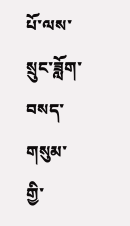པོ་ལས་སྲུང་ཟློག་བསད་གསུམ་གྱི་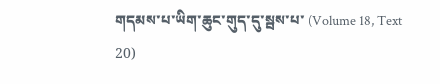གདམས་པ་ཡིག་ཆུང་གུད་དུ་སྦས་པ་ (Volume 18, Text 20)